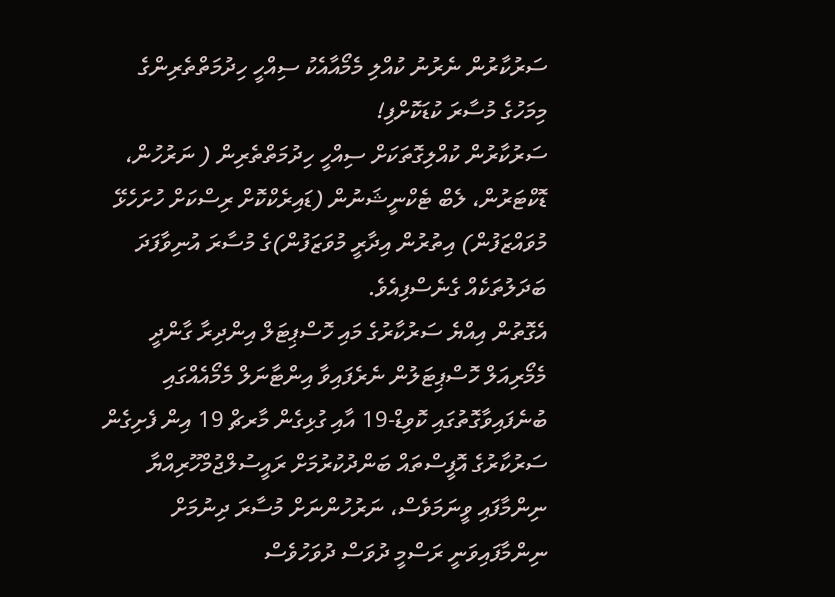ސަރުކާރުން ނެރުނު ކުއްލި މެމޯއާއެކު ސިއްހީ ހިދުމަތްތެރިންގެ މިމަހުގެ މުސާރަ ކުޑަކޮށްފި!
ސަރުކާރުން ކުއްލިގޮތަކަށް ސިއްހީ ހިދުމަތްތެރިން ( ނަރުހުން، ޑޮކްޓަރުން، ލެބް ޓެކްނީޝަނުން (ޑައިރެކްކޮށް ރިސްކަށް ހުށަހެޅޭ މުވައްޒަފުން) އިތުރުން އިދާރީ މުވަޒަފުން)ގެ މުސާރަ އުނިވާފަދަ ބަދަލުތަކެއް ގެނެސްފިއެވެ.
އެގޮތުން އިއްޔެ ސަރުކާރުގެ މައި ހޮސްޕިޓަލް އިންދިރާ ގާންދީ މެމޯރިއަލް ހޮސްޕިޓަލުން ނެރެފައިވާ އިންޓާނަލް މެމޯއެއްގައި ބުނެފައިވާގޮތުގައި ކޮވިޑް-19 އާއި ގުޅިގެން މާރޗް 19 އިން ފެށިގެން ސަރުކާރުގެ އޮފީސްތައް ބަންދުކުރުމަށް ރައީސުލްޖުމްހޫރިއްޔާ ނިންމާފައި ވީނަމަވެސް، ނަރުހުންނަށް މުސާރަ ދިނުމަށް ނިންމާފައިވަނީ ރަސްމީ ދުވަސް ދުވަހުވެސް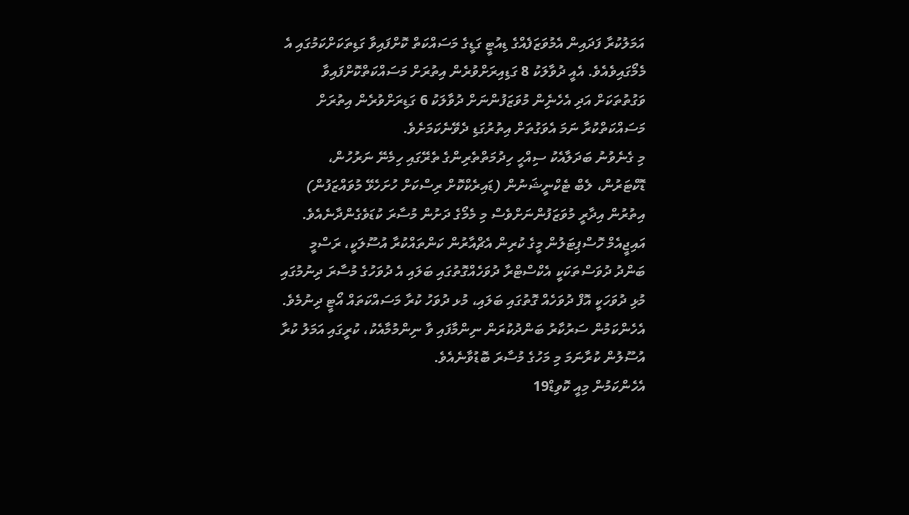އަމަލުކުރާ ފަދައިން އެމުވަޒަފެއްގެ ޑިއުޓީ ގަޑީގެ މަސައްކަތް ކޮށްފައިވާ ގަޑިތަކަށްކަމުގައި އެ މެމޯގައިވެއެވެ. އެއީ ދުވާލަކު 8 ގަޑިއިރަށްވުރެން އިތުރަށް މަސައްކަތްކޮށްފައިވާ ވަގުތުތަކަށް އަދި އެހެނިެން މުވަޒަފުންނަށް ދުވާލަކު 6 ގަޑިރަށްވުރެން އިތުރަށް މަސައްކަތްކުރާ ނަމަ އެވަގުތަށް އިތުރުގަޑި ދެވޭނެކަމަށެވެ.
މި ގެނެވުނު ބަދަލާއެކު ސިއްހީ ހިދުމަތްތެރިންގެ ތެރޭގައި ހިމެނޭ ނަރުހުން، ޑޮކްޓަރުން، ލެބް ޓެކްނީޝަނުން (ޑައިރެކްކޮށް ރިސްކަށް ހުށަހެޅޭ މުވައްޒަފުން) އިތުރުން އިދާރީ މުވަޒަފުންނަށްވެސް މި މެމޯގެ ދަށުން މުސާރަ ކުޑަވެގެންދާނެއެވެ.
އައިޖީއެމް ހޮސްޕިޓަލުން މީގެ ކުރިން އެޗްއާރުން ކަންތައްކުރާ އުސޫލަކީ، ރަސްމީ ބަންދު ދުވަސްތަކަކީ އެކްސްޓްރާ ދުވަހެއްގޮތުގައި ބަލައި އެ ދުވަހުގެ މުސާރަ ދިނުމުގައި މުޅި ދުވަހަކީ އޮފް ދުވަހެއް ގޮތުގައި ބަލައި، މުޅ ދުވަހު ކުރާ މަސައްކަތައް އޯޓީ ދިނުމެވެ.
އެހެންކަމުން ސަރުކާރު ބަންދުކުރަން ނިންމާފައި ވާ ނިންމުމާއެކު، ކުރީގައި އަމަލު ކުރާ އުސޫލުން ކުރާނަމަ މި މަހުގެ މުސާރަ ބޮޑުވާނެއެވެ.
އެހެންކަމުން މިއީ ކޮވިޑް19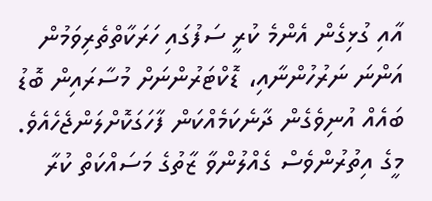އާއި ގުޅިގެން އެންމެ ކުރީ ސަފުގައި ހަރަކާތްތެރިވަމުން އަންނަ ނަރުހުންނާއި، ޑޮކްޓަރުންނަށް މުސާރައިން ބޮޑު ބައެއް އުނިވެގެން ދާނެކަމެއްކަން ފާހަގަކޮށްލަންޖެހެއެވެ.
މީގެ އިތުރުންވެސް ގެއްލުންވާ ޒާތުގެ މަސައްކަތް ކުރާ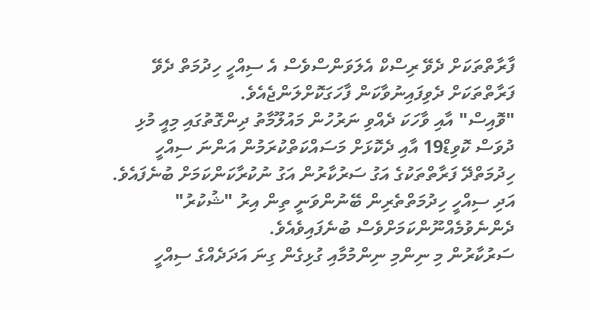ފާރާތްތަކަށް ދެވޭ ރިސްކް އެލަވަންސްވެސް އެ ސިއްހީ ހިދުމަތް ދެވޭ ފަރާތްތަކަށް ދެވިފައިނުވާކަން ފާހަގަކޮށްލަންޖެއެވެ.
"ވޮއިސް" އާއި ވާހަކަ ދެއްވި ނަރުހުން މައުލޫމާތު ދިންގޮތުގައި މިއީ މުޅި ދުވަސް ކޮވިޑް19 އާއި ދެކޮޅަށް މަސައްކަތްކުރަމުން އަންނަ ސިއްހީ ހިދުމަތްދޭ ފަރާތްތަކުގެ އަގު ސަރުކާރުން އަގު ނުކުރާކަންކަމަށް ބުނެފައެވެ. އަދި ސިއްހީ ހިދުމަތްތެރިން ބޭނުންވަނީ ތިން އިރު "ޝުކުރު" ދެންނެވުމެއްނޫންކަމަށްވެސް ބުނެފައިވެއެވެ.
ސަރުކާރުން މި ނިންމި ނިންމުމާއި ގުޅިގެން ގިނަ އަދަދެއްގެ ސިއްހީ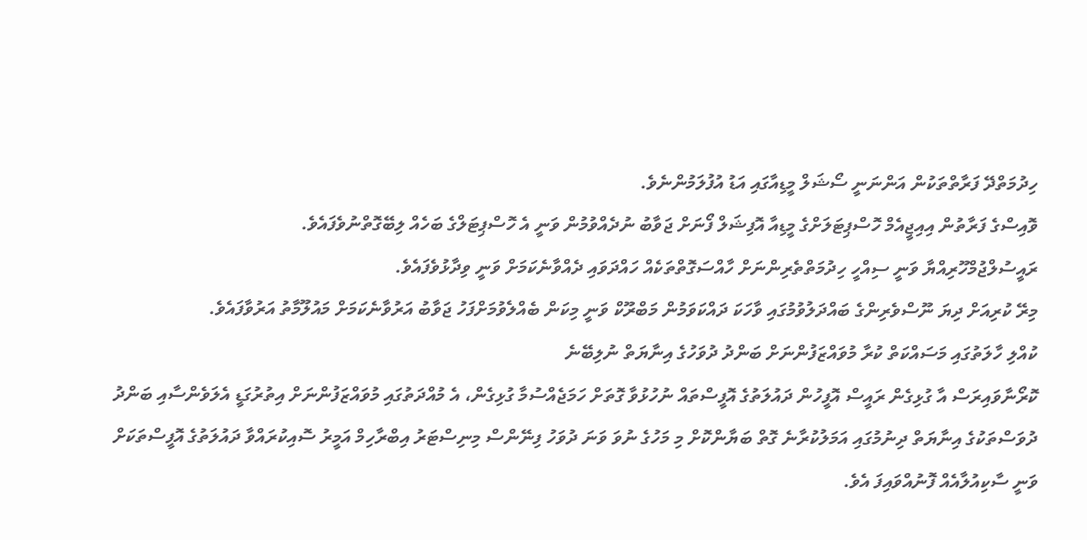ހިދުމަތްދޭ ފަރާތްތަކުން އަންނަނީ ސޯޝަލް މީޑިއާގައި އަޑު އުފުލަމުންނެވެ.
ވޮއިސްގެ ފަރާތުން އިއިޖީއެމް ހޮސްޕިޓަލަށްގެ މީޑިއާ އޮފިޝަލް ފޯނަށް ޖަވާބު ނުދެއްވުމުން ވަނީ އެ ހޮސްޕިޓަލްގެ ބަހެއް ލިބޭގޮތްނުވެފައެވެ.
ރައީސުލްޖުމްހޫރިއްޔާ ވަނީ ސިއްހީ ހިދުމަތްތެރިންނަށް ހާއްސަގޮތްތަކެއް ހައްދަވައި ދެއްވާނެކަމަށް ވަނީ ވިދާޅުވެފައެވެ.
މިރޭ ކުރިއަށް ދިޔަ ނޫސްވެރިންގެ ބައްދަލުވުމުގައި ވާހަކަ ދައްކަވަމުން މަބްރޫކް ވަނީ މިކަން ބެއްލެވުމަށްފަހު ޖަވާބު އަރުވާނެކަމަށް މައުލޫމާތު އަރުވާފައެވެ.
ކުއްލި ހާލަތުގައި މަސައްކަތް ކުރާ މުވައްޒަފުންނަށް ބަންދު ދުވަހުގެ އިނާޔަތް ނުލިބޭނެ
ކޮރޯނާވައިރަސް އާ ގުޅިގެން ރައީސް އޮފީހުން ދައުލަތުގެ އޮފީސްތައް ނުހުޅުވާ ގޮތަށް ހަމަޖެއްސުމާ ގުޅިގެން، އެ މުއްދަތުގައި މުވައްޒަފުންނަށް އިތުރުގަޑީ އެލަވެންސާއި ބަންދު ދުވަސްތަކުގެ އިނާޔަތް ދިނުމުގައި އަމަލުކުރާނެ ގޮތް ބަޔާންކޮށް މި މަހުގެ ނުވަ ވަނަ ދުވަހު ފިނޭންސް މިނިސްޓަރު އިބްރާހިމް އަމީރު ސޮއިކުރައްވާ ދައުލަތުގެ އޮފީސްތަކަށް ވަނީ ސާކިއުލާއެއް ފޮނުއްވައިފަ އެވެ.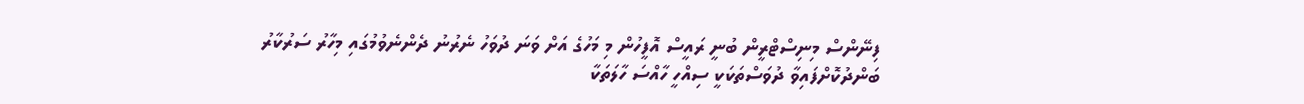ފިނޭންސް މިނިސްޓްރީން ބުނީ ރައީސް އޮފީހުން މި މަހުގެ އަށް ވަނަ ދުވަހު ނެރުނު ދެންނެވުމުގައި މިހާރު ސަރުކާރު ބަންދުކޮށްފައިވާ ދުވަސްތަކަކީ ސިއްހީ ހާއްސަ ހާލަތަކާ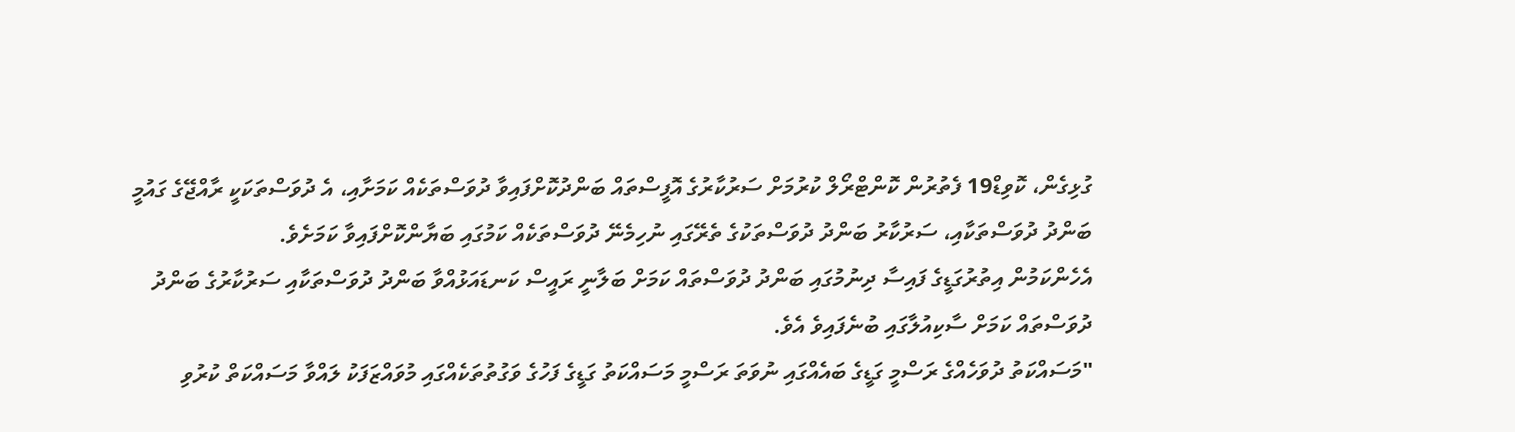ގުޅިގެން، ކޮވިޑް19 ފެތުރުން ކޮންޓްރޯލް ކުރުމަށް ސަރުކާރުގެ އޮފީސްތައް ބަންދުކޮށްފައިވާ ދުވަސްތަކެއް ކަމަށާއި، އެ ދުވަސްތަކަކީ ރާއްޖޭގެ ގައުމީ ބަންދު ދުވަސްތަކާއި، ސަރުކާރު ބަންދު ދުވަސްތަކުގެ ތެރޭގައި ނުހިމެނޭ ދުވަސްތަކެއް ކަމުގައި ބަޔާންކޮށްފައިވާ ކަމަށެވެ.
އެހެންކަމުން އިތުރުގަޑީގެ ފައިސާ ދިނުމުގައި ބަންދު ދުވަސްތައް ކަމަށް ބަލާނީ ރައީސް ކަނޑައަޅުއްވާ ބަންދު ދުވަސްތަކާއި ސަރުކާރުގެ ބަންދު ދުވަސްތައް ކަމަށް ސާކިއުލާގައި ބުނެފައިވެ އެވެ.
"މަސައްކަތު ދުވަހެއްގެ ރަސްމީ ގަޑީގެ ބައެއްގައި ނުވަތަ ރަސްމީ މަސައްކަތު ގަޑީގެ ފަހުގެ ވަގުތުތަކެއްގައި މުވައްޒަފަކު ލައްވާ މަސައްކަތް ކުރުވި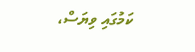ކަމުގައި ވިޔަސް،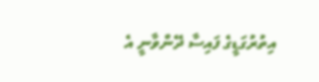އިތުރުގަޑީގެ ފައިސާ ދޭންވާނީ އެ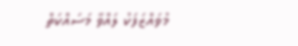މުވައްޒަފަކު ލައްވާ މަސައްކަތް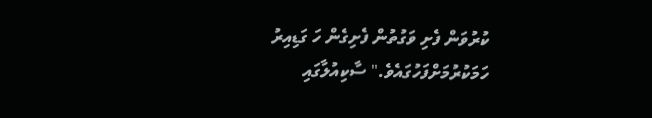ކުރުވަން ފެށި ވަގުތުން ފެށިގެން ހަ ގަޑިއިރު ހަމަކުރުމަށްފަހުގައެވެ." ސާކިއުލާގައި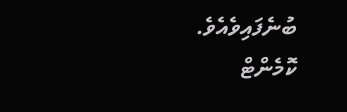ބުނެފައިވެއެވެ.
ކޮމެންޓް